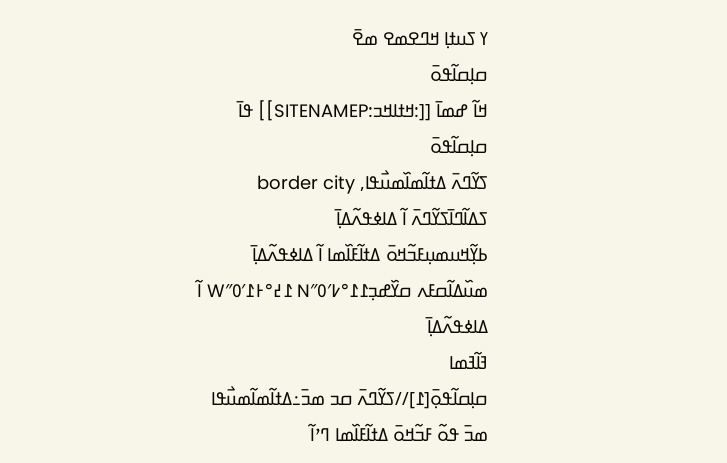ߌ ߖߎߙߊ߲ ߞߣߐߘߐ ߘߐ߫
ߛߊ߲ߛߊ߬ߟߋ߫
ߞߊ߬ ߝߘߊ߫ [[:ߞߙߊߞߏ:SITENAMEP]] ߟߊ߫
ߛߊ߲ߛߊ߬ߟߋ߫
ߖߌ߬ߣߍ߫ ߡߙߊ߬ߘߊ߰ߘߎ߯ߟߊ, border city
ߖߡߊ߬ߣߊ߫ߖߌ߬ߣߍ߫ ߊ߬ ߡߊߦߟߍ߬ߡߊ߲߫
ߕߌ߲߬ߞߎߘߎ߲ߓߏ߬ߞߋ߫ ߡߙߊ߬ߓߊ߰ߘߊ ߊ߬ ߡߊߦߟߍ߬ߡߊ߲߫
ߘߎ߰ߡߊ߬ߛߓߍ ߛߌ߰ߝߏ߲߁߁°߇′߀″N ߁߄°߅߁′߀″W ߊ߬ ߡߊߦߟߍ߬ߡߊ߲߫
ߔߊ߬ߔߘߊ
ߛߊ߲ߛߊ߬ߟߋ߲߫[߁]//ߖߌ߬ߣߍ߫ ߛߏ ߘߏ߫߸ߡߙߊ߬ߘߊ߬ߘߎ߯ߟߊ ߘߏ߫ ߟߋ߬ ߓߏ߬ߞߋ߫ ߡߙߊ߬ߓߊ߰ߘߊ ߣߴߊ߬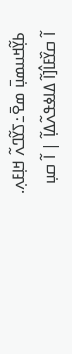ߕߌ߲߬ߞߎߘߎ߲߫ ߘߐ߫߸ߖߌ߬ߣߍ߬ ߞߊ߲ߓߍ߲.
ߊ߬ ߛߌ߰ߓߊ߮[ߊ߬ ߡߊߦߟߍ߬ߡߊ߲߬ | ߊ߬ ߛߎ߲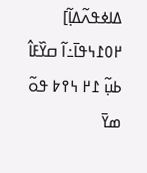ߡߊߦߟߍ߬ߡߊ߲߬]
߂߀߁߆ߟߊ߫߸ߊ߬ ߛߌ߰ߓߊ߮ ߕߎ߲߬ ߁߂ ߆߉߈ ߟߋ߬ ߘߌ߫